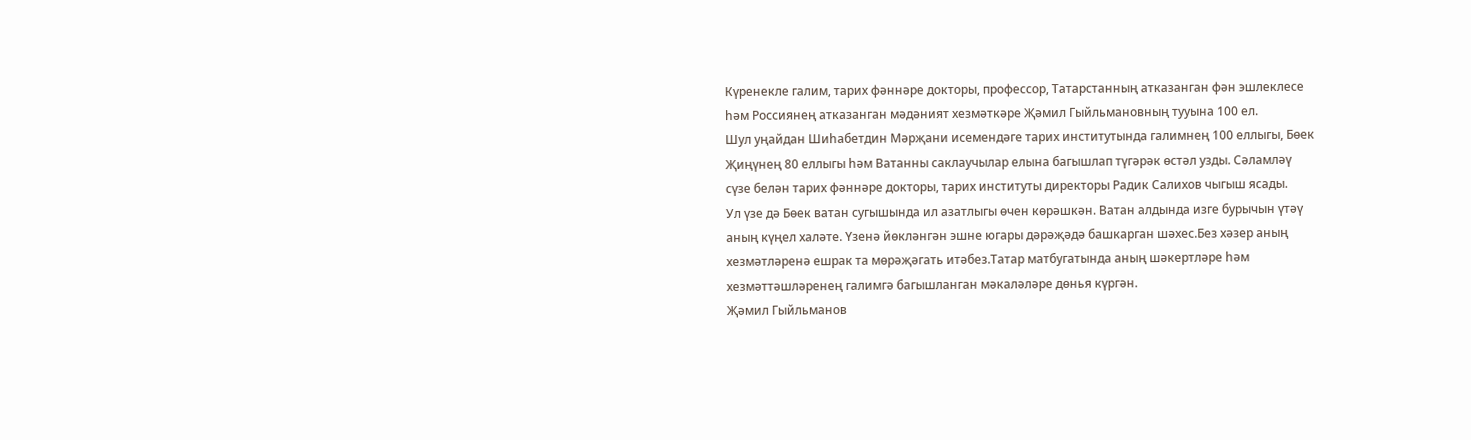Күренекле галим, тарих фәннәре докторы, профессор, Татарстанның атказанган фән эшлеклесе һәм Россиянең атказанган мәдәният хезмәткәре Җәмил Гыйльмановның тууына 100 ел.
Шул уңайдан Шиһабетдин Мәрҗани исемендәге тарих институтында галимнең 100 еллыгы, Бөек Җиңүнең 80 еллыгы һәм Ватанны саклаучылар елына багышлап түгәрәк өстәл узды. Сәламләү сүзе белән тарих фәннәре докторы, тарих институты директоры Радик Салихов чыгыш ясады.
Ул үзе дә Бөек ватан сугышында ил азатлыгы өчен көрәшкән. Ватан алдында изге бурычын үтәү аның күңел халәте. Үзенә йөкләнгән эшне югары дәрәҗәдә башкарган шәхес.Без хәзер аның хезмәтләренә ешрак та мөрәҗәгать итәбез.Татар матбугатында аның шәкертләре һәм хезмәттәшләренең галимгә багышланган мәкаләләре дөнья күргән.
Җәмил Гыйльманов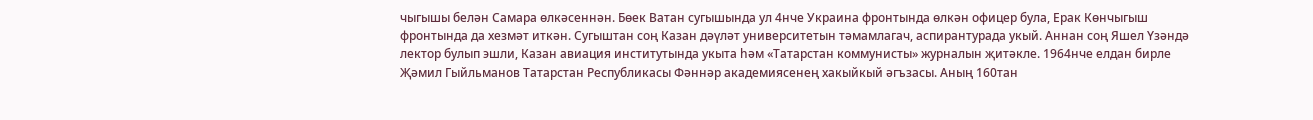чыгышы белән Самара өлкәсеннән. Бөек Ватан сугышында ул 4нче Украина фронтында өлкән офицер була, Ерак Көнчыгыш фронтында да хезмәт иткән. Сугыштан соң Казан дәүләт университетын тәмамлагач, аспирантурада укый. Аннан соң Яшел Үзәндә лектор булып эшли, Казан авиация институтында укыта һәм «Татарстан коммунисты» журналын җитәкле. 1964нче елдан бирле Җәмил Гыйльманов Татарстан Республикасы Фәннәр академиясенең хакыйкый әгъзасы. Аның 160тан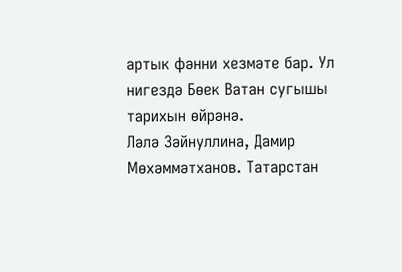артык фәнни хезмәте бар. Ул нигездә Бөек Ватан сугышы тарихын өйрәнә.
Ләлә Зәйнуллина, Дамир Мөхәммәтханов. Татарстан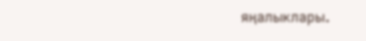яңалыклары.